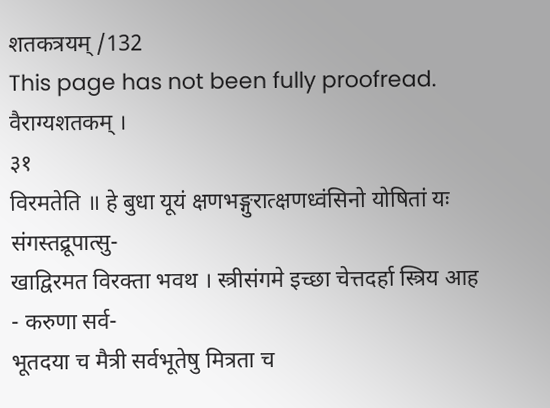शतकत्रयम् /132
This page has not been fully proofread.
वैराग्यशतकम् ।
३१
विरमतेति ॥ हे बुधा यूयं क्षणभङ्गुरात्क्षणध्वंसिनो योषितां यः संगस्तद्रूपात्सु-
खाद्विरमत विरक्ता भवथ । स्त्रीसंगमे इच्छा चेत्तदर्हा स्त्रिय आह - करुणा सर्व-
भूतदया च मैत्री सर्वभूतेषु मित्रता च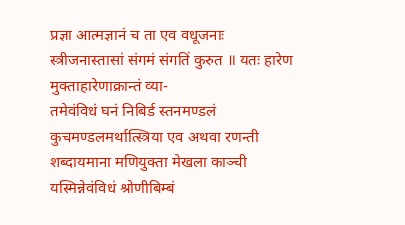प्रज्ञा आत्मज्ञानं च ता एव वधूजनाः
स्त्रीजनास्तासां संगमं संगतिं कुरुत ॥ यतः हारेण मुक्ताहारेणाक्रान्तं व्या-
तमेवंविधं घनं निबिर्ड स्तनमण्डलं कुचमण्डलमर्थात्स्त्रिया एव अथवा रणन्ती
शब्दायमाना मणियुक्ता मेखला काञ्ची यस्मिन्नेवंविधं श्रोणीबिम्बं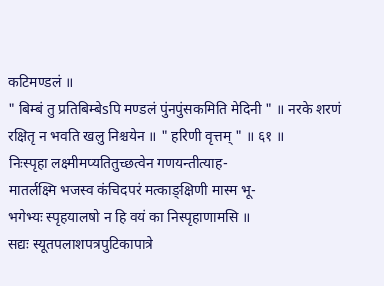कटिमण्डलं ॥
" बिम्बं तु प्रतिबिम्बेsपि मण्डलं पुंनपुंसकमिति मेदिनी " ॥ नरके शरणं
रक्षितृ न भवति खलु निश्चयेन ॥ " हरिणी वृत्तम् " ॥ ६१ ॥
निःस्पृहा लक्ष्मीमप्यतितुच्छत्वेन गणयन्तीत्याह-
मातर्लक्ष्मि भजस्व कंचिदपरं मत्काङ्क्षिणी मास्म भू-
भगेभ्यः स्पृहयालषो न हि वयं का निस्पृहाणामसि ॥
सद्यः स्यूतपलाशपत्रपुटिकापात्रे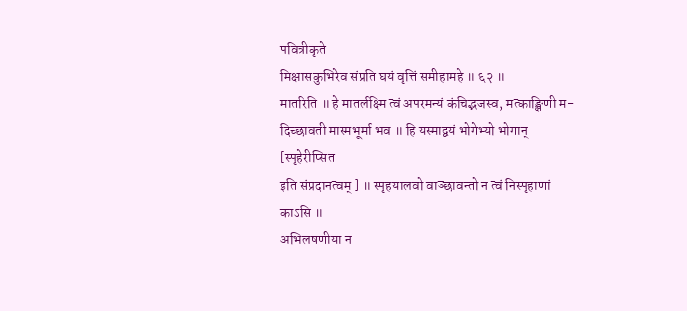पवित्रीकृते
मिक्षासकुभिरेव संप्रति घयं वृत्तिं समीहामहे ॥ ६२ ॥
मातरिति ॥ हे मातर्लक्ष्मि त्वं अपरमन्यं कंचिद्भजस्व, मत्काङ्क्षिणी म-
दिच्छावती मास्मभूर्मा भव ॥ हि यस्माद्वयं भोगेभ्यो भोगान् [स्पृहेरीप्सित
इति संप्रदानत्वम् ] ॥ स्पृहयालवो वाञ्छावन्तो न त्वं निस्पृहाणां काऽसि ॥
अभिलषणीया न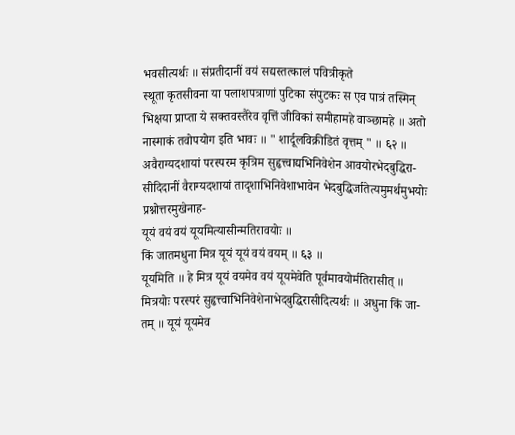भवसीत्यर्थः ॥ संप्रतीदानीं वयं सद्यस्तत्कालं पवित्रीकृते
स्थूता कृतसीवना या पलाशपत्राणां पुटिका संपुटकः स एव पात्रं तस्मिन्
भिक्षया प्राप्ता ये सक्तवस्तैरेव वृत्तिं जीविकां समीहामहे वाञ्छामहे ॥ अतो
नास्माकं तवोपयोग इति भावः ॥ " शार्दूलविक्रीडितं वृत्तम् " ॥ ६२ ॥
अवैराग्यदशायां परस्परम कृत्रिम सुहृत्त्वाद्यभिनिवेशेन आवयोरभेदबुद्धिरा-
सीदिदानीं वैराग्यदशायां तादृशाभिनिवेशाभावेन भेदबुद्धिर्जातेत्यमुमर्थमुभयोः
प्रश्नोत्तरमुखेनाह-
यूयं वयं वयं यूयमित्यासीन्मतिरावयोः ॥
किं जातमधुना मित्र यूयं यूयं वयं वयम् ॥ ६३ ॥
यूयमिति ॥ हे मित्र यूयं वयमेव वयं यूयमेवेति पूर्वमावयोर्मतिरासीत् ॥
मित्रयोः परस्परं सुहृत्त्वाभिनिवेशेनाभेदबुद्धिरासीदित्यर्थः ॥ अधुना किं जा-
तम् ॥ यूयं यूयमेव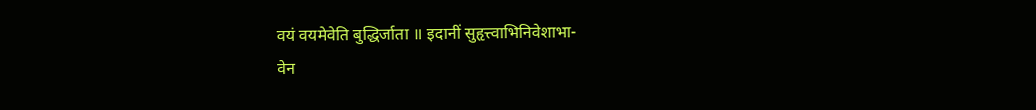वयं वयमेवेति बुद्धिर्जाता ॥ इदानीं सुहृत्त्वाभिनिवेशाभा-
वेन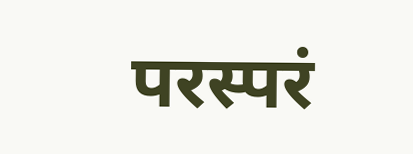परस्परं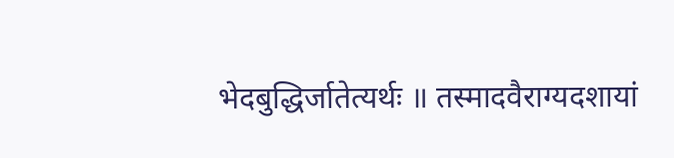भेदबुद्धिर्जातेत्यर्थः ॥ तस्मादवैराग्यदशायां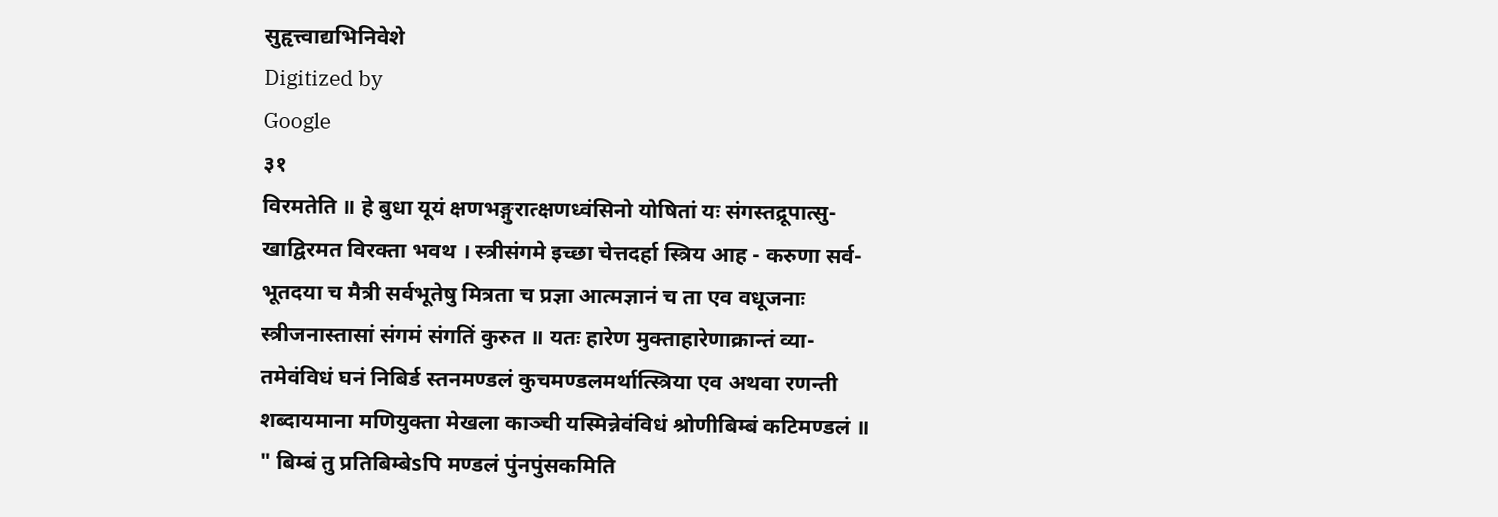सुहृत्त्वाद्यभिनिवेशे
Digitized by
Google
३१
विरमतेति ॥ हे बुधा यूयं क्षणभङ्गुरात्क्षणध्वंसिनो योषितां यः संगस्तद्रूपात्सु-
खाद्विरमत विरक्ता भवथ । स्त्रीसंगमे इच्छा चेत्तदर्हा स्त्रिय आह - करुणा सर्व-
भूतदया च मैत्री सर्वभूतेषु मित्रता च प्रज्ञा आत्मज्ञानं च ता एव वधूजनाः
स्त्रीजनास्तासां संगमं संगतिं कुरुत ॥ यतः हारेण मुक्ताहारेणाक्रान्तं व्या-
तमेवंविधं घनं निबिर्ड स्तनमण्डलं कुचमण्डलमर्थात्स्त्रिया एव अथवा रणन्ती
शब्दायमाना मणियुक्ता मेखला काञ्ची यस्मिन्नेवंविधं श्रोणीबिम्बं कटिमण्डलं ॥
" बिम्बं तु प्रतिबिम्बेsपि मण्डलं पुंनपुंसकमिति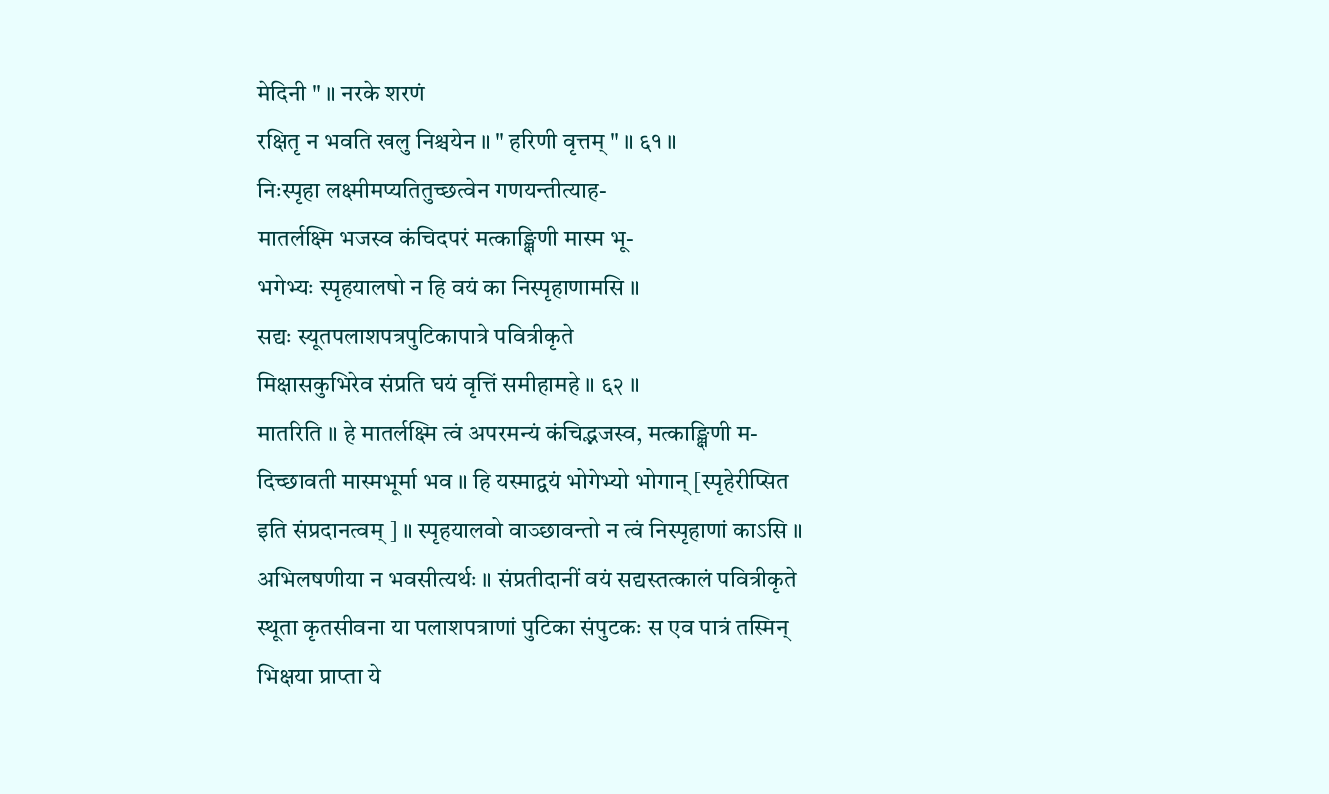मेदिनी " ॥ नरके शरणं
रक्षितृ न भवति खलु निश्चयेन ॥ " हरिणी वृत्तम् " ॥ ६१ ॥
निःस्पृहा लक्ष्मीमप्यतितुच्छत्वेन गणयन्तीत्याह-
मातर्लक्ष्मि भजस्व कंचिदपरं मत्काङ्क्षिणी मास्म भू-
भगेभ्यः स्पृहयालषो न हि वयं का निस्पृहाणामसि ॥
सद्यः स्यूतपलाशपत्रपुटिकापात्रे पवित्रीकृते
मिक्षासकुभिरेव संप्रति घयं वृत्तिं समीहामहे ॥ ६२ ॥
मातरिति ॥ हे मातर्लक्ष्मि त्वं अपरमन्यं कंचिद्भजस्व, मत्काङ्क्षिणी म-
दिच्छावती मास्मभूर्मा भव ॥ हि यस्माद्वयं भोगेभ्यो भोगान् [स्पृहेरीप्सित
इति संप्रदानत्वम् ] ॥ स्पृहयालवो वाञ्छावन्तो न त्वं निस्पृहाणां काऽसि ॥
अभिलषणीया न भवसीत्यर्थः ॥ संप्रतीदानीं वयं सद्यस्तत्कालं पवित्रीकृते
स्थूता कृतसीवना या पलाशपत्राणां पुटिका संपुटकः स एव पात्रं तस्मिन्
भिक्षया प्राप्ता ये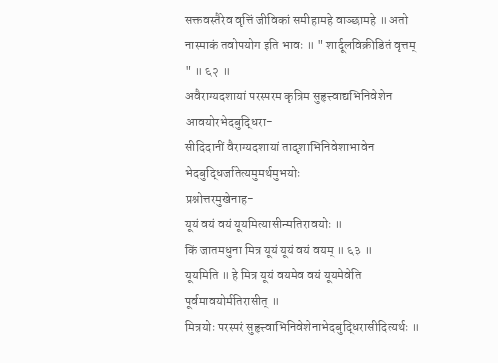सक्तवस्तैरेव वृत्तिं जीविकां समीहामहे वाञ्छामहे ॥ अतो
नास्माकं तवोपयोग इति भावः ॥ " शार्दूलविक्रीडितं वृत्तम् " ॥ ६२ ॥
अवैराग्यदशायां परस्परम कृत्रिम सुहृत्त्वाद्यभिनिवेशेन आवयोरभेदबुद्धिरा-
सीदिदानीं वैराग्यदशायां तादृशाभिनिवेशाभावेन भेदबुद्धिर्जातेत्यमुमर्थमुभयोः
प्रश्नोत्तरमुखेनाह-
यूयं वयं वयं यूयमित्यासीन्मतिरावयोः ॥
किं जातमधुना मित्र यूयं यूयं वयं वयम् ॥ ६३ ॥
यूयमिति ॥ हे मित्र यूयं वयमेव वयं यूयमेवेति पूर्वमावयोर्मतिरासीत् ॥
मित्रयोः परस्परं सुहृत्त्वाभिनिवेशेनाभेदबुद्धिरासीदित्यर्थः ॥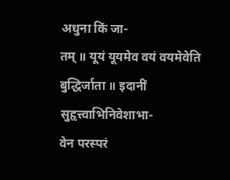अधुना किं जा-
तम् ॥ यूयं यूयमेव वयं वयमेवेति बुद्धिर्जाता ॥ इदानीं सुहृत्त्वाभिनिवेशाभा-
वेन परस्परं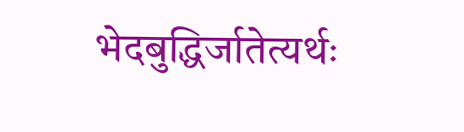भेदबुद्धिर्जातेत्यर्थः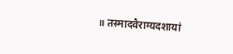॥ तस्मादवैराग्यदशायां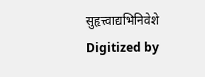सुहृत्त्वाद्यभिनिवेशे
Digitized by